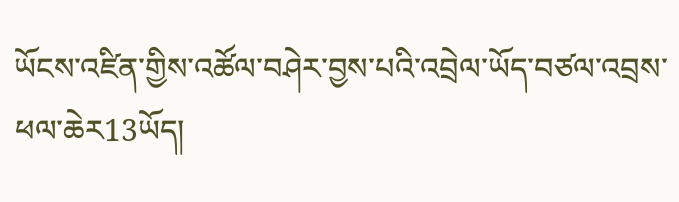ཡོངས་འཛིན་གྱིས་འཚོལ་བཤེར་བྱས་པའི་འབྲེལ་ཡོད་བཙལ་འབྲས་ཕལ་ཆེར13ཡོད།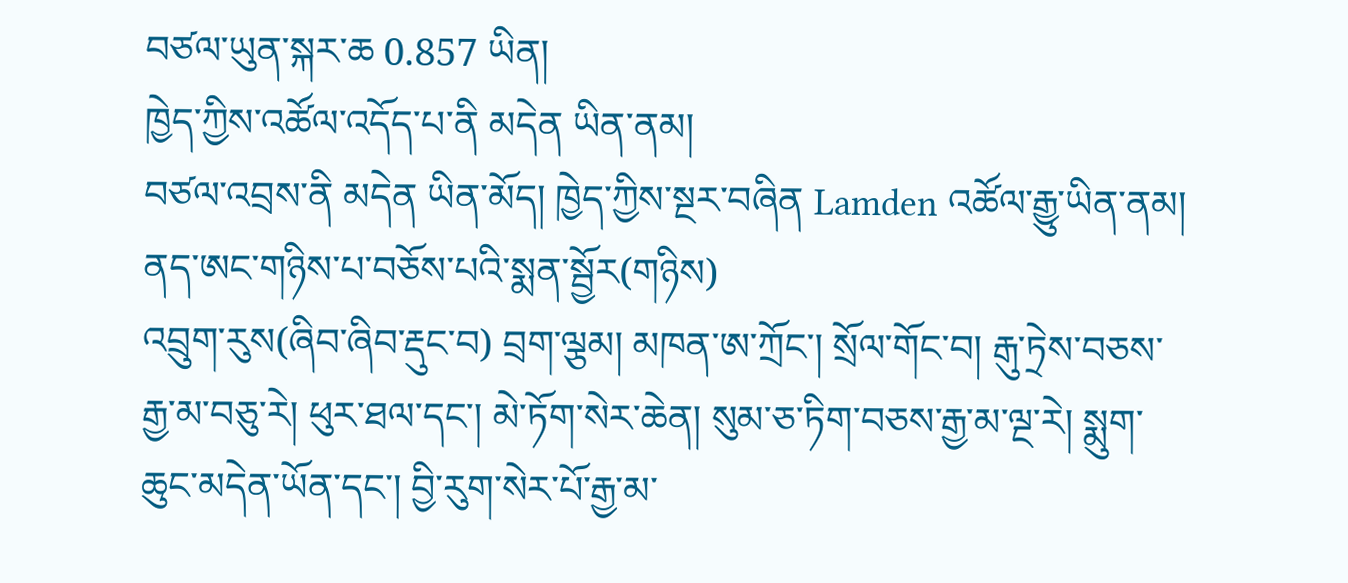བཙལ་ཡུན་སྐར་ཆ 0.857 ཡིན།
ཁྱེད་ཀྱིས་འཚོལ་འདོད་པ་ནི མདེན ཡིན་ནམ།
བཙལ་འབྲས་ནི མདེན ཡིན་མོད། ཁྱེད་ཀྱིས་སྔར་བཞིན Lamden འཚོལ་རྒྱུ་ཡིན་ནམ།
ནད་ཨང་གཉིས་པ་བཅོས་པའི་སྨན་སྦྱོར(གཉིས)
འབྲུག་རུས(ཞིབ་ཞིབ་རྡུང་བ) བྲག་ལྕམ། མཁན་ཨ་ཀྲོང་། སྲོལ་གོང་བ། རྒུ་ཏྲེས་བཅས་རྒྱ་མ་བཅུ་རེ། ཕུར་ཐལ་དང་། མེ་ཏོག་སེར་ཆེན། སུམ་ཅ་ཏིག་བཅས་རྒྱ་མ་ལྔ་རེ། སྨུག་ཆུང་མདེན་ཡོན་དང་། བྱི་རུག་སེར་པོ་རྒྱ་མ་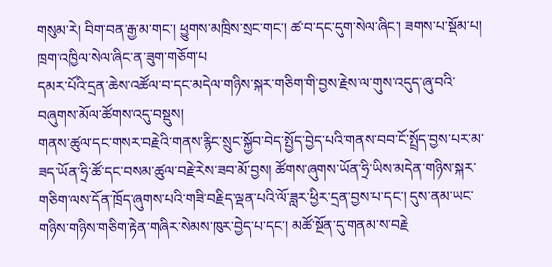གསུམ་རེ། བིག་བན་རྒྱ་མ་གང་། ཕྱུགས་མཁྲིས་སྲང་གང་། ཚ་བ་དང་དུག་སེལ་ཞིང་། ཟགས་པ་སྡོམ་པ། ཁྲག་འཁྱིལ་སེལ་ཞིང་ན་ཟུག་གཅོག་པ
དམར་པོའི་དྲན་ཆེས་འཚོལ་བ་དང་མདེལ་གཉིས་སྐར་གཅིག་གི་བྱས་རྗེས་ལ་གུས་འདུད་ཞུ་བའི་བཞུགས་མོལ་ཚོགས་འདུ་བསྡུས།
གནས་ཚུལ་དང་གསར་བརྗེའི་གནས་རྙིང་སྲུང་སྐྱོབ་བེད་སྤྱོད་བྱེད་པའི་གནས་བབ་ངོ་སྤྲོད་བྱས་པར་མ་ཟད་ཡོན་ཧྲི་ཚོ་དང་བསམ་ཚུལ་བརྗེ་རེས་ཟབ་མོ་བྱས། ཚོགས་ཞུགས་ཡོན་ཧྲི་ཡིས་མདེན་གཉིས་སྐར་གཅིག་ལས་དོན་ཁྲོད་ཞུགས་པའི་གཟི་བརྗིད་ལྡན་པའི་ལོ་ཟླར་ཕྱིར་དྲན་བྱས་པ་དང་། དུས་ནམ་ཡང་གཉིས་གཉིས་གཅིག་རྟེན་གཞིར་སེམས་ཁུར་བྱེད་པ་དང་། མཚོ་སྔོན་དུ་གནམ་ས་བརྗེ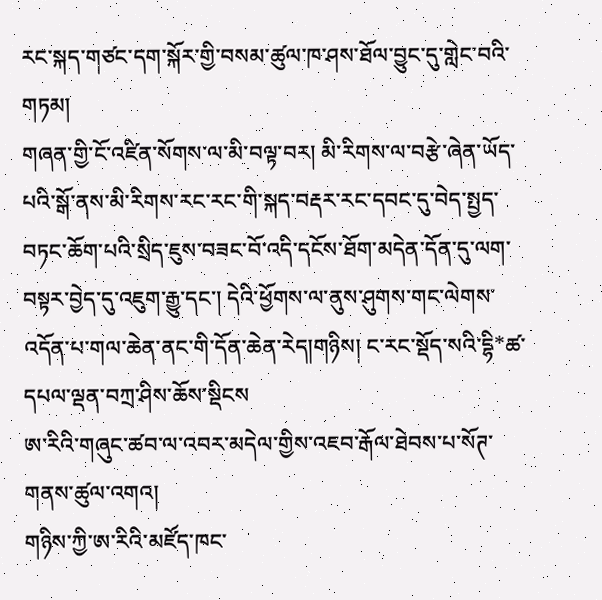རང་སྐད་གཙང་དག་སྐོར་གྱི་བསམ་ཚུལ་ཁ་ཤས་ཐོལ་བྱུང་དུ་གླེང་བའི་གཏམ།
གཞན་གྱི་ངོ་འཛིན་སོགས་ལ་མི་བལྟ་བར། མི་རིགས་ལ་བརྩེ་ཞེན་ཡོད་པའི་སྒོ་ནས་མི་རིགས་རང་རང་གི་སྐད་བརྡར་རང་དབང་དུ་བེད་སྤྱད་བཏང་ཆོག་པའི་སྲིད་ཇུས་བཟང་བོ་འདི་དངོས་ཐོག་མདེན་དོན་དུ་ལག་བསྟར་བྱེད་དུ་འཇུག་རྒྱུ་དང་། དེའི་ཕྱོགས་ལ་ནུས་ཤུགས་གང་ལེགས་འདོན་པ་གལ་ཆེན་ནང་གི་དོན་ཆེན་རེད།གཉིས། ང་རང་སྡོད་སའི་དྷི*ཚ་དཔལ་ལྡན་བཀྲ་ཤིས་ཆོས་སྡིངས
ཨ་རིའི་གཞུང་ཚབ་ལ་འབར་མདེལ་གྱིས་འཇབ་རྒོལ་ཐེབས་པ་སོཊ་གནས་ཚུལ་འགའ།
གཉིས་ཀྱི་ཨ་རིའི་མཛོད་ཁང་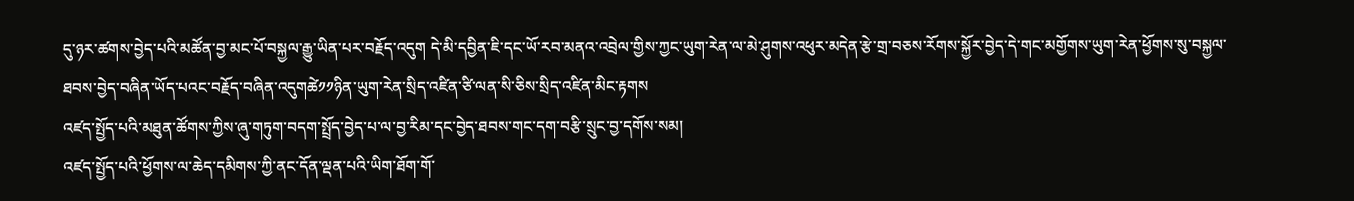དུ་ཉར་ཚགས་བྱེད་པའི་མཚོན་བྱ་མང་པོ་བསྐྱལ་རྒྱུ་ཡིན་པར་བརྗོད་འདུག དེ་མི་དབྱིན་ཇི་དང་ཡོ་རབ་མནའ་འབྲེལ་གྱིས་ཀྱང་ཡུག་རེན་ལ་མེ་ཤུགས་འཕུར་མདེན་རྩེ་གྲ་བཅས་རོགས་སྐྱོར་བྱེད་དེ་གང་མགྱོགས་ཡུག་རེན་ཕྱོགས་སུ་བསྐྱལ་ཐབས་བྱེད་བཞིན་ཡོད་པའང་བརྗོད་བཞིན་འདུགཚེ༡༡ཉིན་ཡུག་རེན་སྲིད་འཛིན་ཙི་ལན་སི་ཅིས་སྲིད་འཛིན་མིང་རྟགས
འཛད་སྤྱོད་པའི་མཐུན་ཚོགས་ཀྱིས་ཞུ་གཏུག་བདག་སྤྲོད་བྱེད་པ་ལ་བྱ་རིམ་དང་བྱེད་ཐབས་གང་དག་བརྩི་སྲུང་བྱ་དགོས་སམ།
འཛད་སྤྱོད་པའི་ཕྱོགས་ལ་ཆེད་དམིགས་ཀྱི་ནང་དོན་ལྡན་པའི་ཡིག་ཐོག་གོ་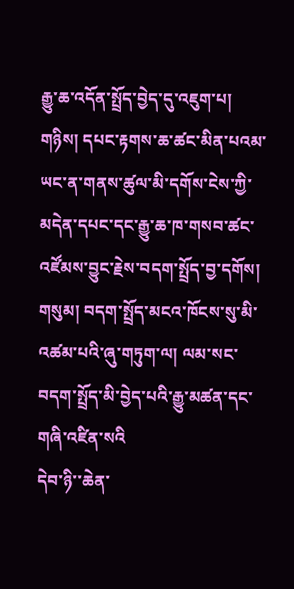རྒྱུ་ཆ་འདོན་སྤྲོད་བྱེད་དུ་འཇུག་པ། གཉིས། དཔང་རྟགས་ཆ་ཚང་མིན་པའམ་ཡང་ན་གནས་ཚུལ་མི་དགོས་ངེས་ཀྱི་མདེན་དཔང་དང་རྒྱུ་ཆ་ཁ་གསབ་ཚང་འཛོམས་བྱུང་རྗེས་བདག་སྤྲོད་བྱ་དགོས། གསུམ། བདག་སྤྲོད་མངའ་ཁོངས་སུ་མི་འཚམ་པའི་ཞུ་གཏུག་ལ། ལམ་སང་བདག་སྤྲོད་མི་བྱེད་པའི་རྒྱུ་མཚན་དང་གཞི་འཛིན་སའི
དེབ་ཉི་་ཆེན་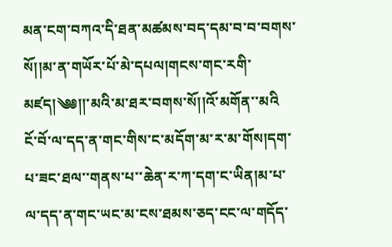མན་ངག་བཀའ་དི་ཐན་མཚམས་བད་དམ་བ་བ་བགས་སོ།།མ་ན་གཡོར་པོ་མེ་དཔལ།གངས་གང་རགི་མཛད།༄༅།།་མའི་མ་ཐར་བགས་སོ།།འོ་མགོན་་མའི
ངོ་བོ་ལ་དད་ན་གང་གིས་ང་མདོག་མ་ར་མ་གོས།དག་པ་ཟང་ཐལ་་གནས་པ་་ཆེན་ར་ཀ་དག་ང་ཡིན།མ་པ་ལ་དད་ན་གང་ཡང་མ་ངས་ཐམས་ཅད་ངང་ལ་གདོད་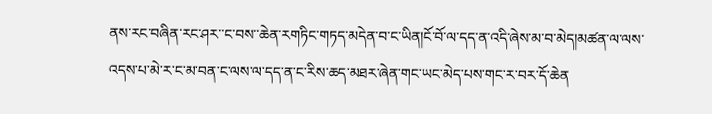ནས་རང་བཞིན་རང་ཤར་་ང་བས་་ཆེན་རགཏིང་གཏད་མདེན་བ་ང་ཡིན།ངོ་བོ་ལ་དད་ན་འདི་ཞེས་མ་བ་མེད།མཚན་ལ་ལས་འདས་པ་མེ་ར་ང་མ་བན་ང་ལས་ལ་དད་ན་ང་རིས་ཆད་མཐར་ཞེན་གང་ཡང་མེད་པས་གང་ར་བར་དོ་ཆེན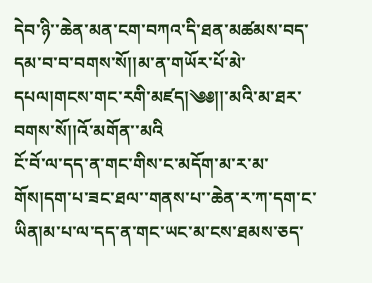དེབ་ཉི་་ཆེན་མན་ངག་བཀའ་དི་ཐན་མཚམས་བད་དམ་བ་བ་བགས་སོ།།མ་ན་གཡོར་པོ་མེ་དཔལ།གངས་གང་རགི་མཛད།༄༅།།་མའི་མ་ཐར་བགས་སོ།།འོ་མགོན་་མའི
ངོ་བོ་ལ་དད་ན་གང་གིས་ང་མདོག་མ་ར་མ་གོས།དག་པ་ཟང་ཐལ་་གནས་པ་་ཆེན་ར་ཀ་དག་ང་ཡིན།མ་པ་ལ་དད་ན་གང་ཡང་མ་ངས་ཐམས་ཅད་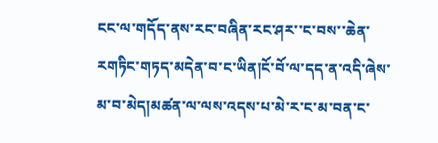ངང་ལ་གདོད་ནས་རང་བཞིན་རང་ཤར་་ང་བས་་ཆེན་རགཏིང་གཏད་མདེན་བ་ང་ཡིན།ངོ་བོ་ལ་དད་ན་འདི་ཞེས་མ་བ་མེད།མཚན་ལ་ལས་འདས་པ་མེ་ར་ང་མ་བན་ང་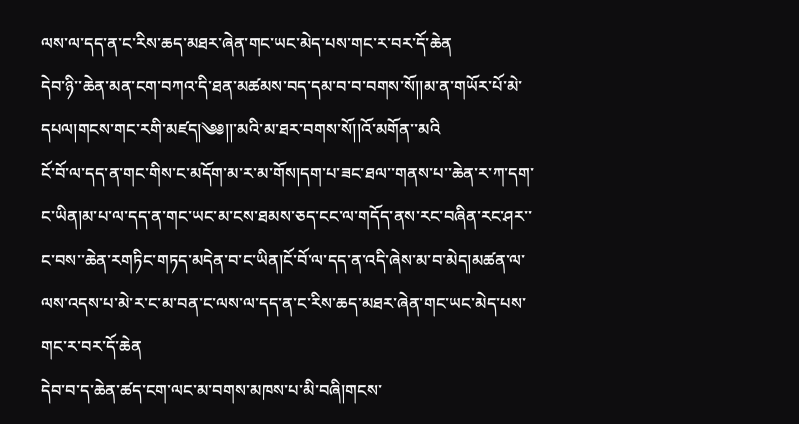ལས་ལ་དད་ན་ང་རིས་ཆད་མཐར་ཞེན་གང་ཡང་མེད་པས་གང་ར་བར་དོ་ཆེན
དེབ་ཉི་་ཆེན་མན་ངག་བཀའ་དི་ཐན་མཚམས་བད་དམ་བ་བ་བགས་སོ།།མ་ན་གཡོར་པོ་མེ་དཔལ།གངས་གང་རགི་མཛད།༄༅།།་མའི་མ་ཐར་བགས་སོ།།འོ་མགོན་་མའི
ངོ་བོ་ལ་དད་ན་གང་གིས་ང་མདོག་མ་ར་མ་གོས།དག་པ་ཟང་ཐལ་་གནས་པ་་ཆེན་ར་ཀ་དག་ང་ཡིན།མ་པ་ལ་དད་ན་གང་ཡང་མ་ངས་ཐམས་ཅད་ངང་ལ་གདོད་ནས་རང་བཞིན་རང་ཤར་་ང་བས་་ཆེན་རགཏིང་གཏད་མདེན་བ་ང་ཡིན།ངོ་བོ་ལ་དད་ན་འདི་ཞེས་མ་བ་མེད།མཚན་ལ་ལས་འདས་པ་མེ་ར་ང་མ་བན་ང་ལས་ལ་དད་ན་ང་རིས་ཆད་མཐར་ཞེན་གང་ཡང་མེད་པས་གང་ར་བར་དོ་ཆེན
དེབ་བ་ད་ཆེན་ཚད་ངག་ལང་མ་བགས་མཁས་པ་མི་བཞི།གངས་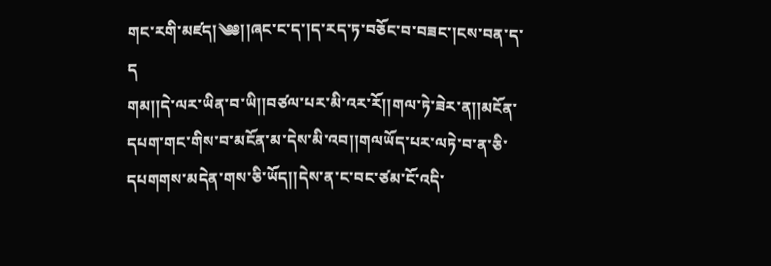གང་རགི་མཛད།༄༅།།ཞང་ང་ད་།ད་རད་ཏ་བཅོང་བ་བཟང་།ངས་བན་ད་ད
གམ།།དེ་ལར་ཡིན་བ་ཡི།།བཙལ་པར་མི་འར་རོ།།གལ་ཏེ་ཟེར་ན།།མངོན་དཔག་གང་གིས་བ་མངོན་མ་དེས་མི་འབ།།གལཡོད་པར་ལཏེ་བ་ན་ཅི་དཔགགས་མདེན་གས་ཅི་ཡོད།།དེས་ན་ང་བང་ཙམ་ངོ་འདི་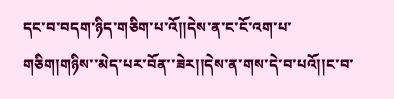དང་བ་བདག་ཉིད་གཅིག་པ་འོ།།དེས་ན་ང་ངོ་འག་པ་གཅིག།གཉིས་་མེད་པར་བོན་་ཟེར།།དེས་ན་གས་དེ་བ་པའོ།།ང་བ་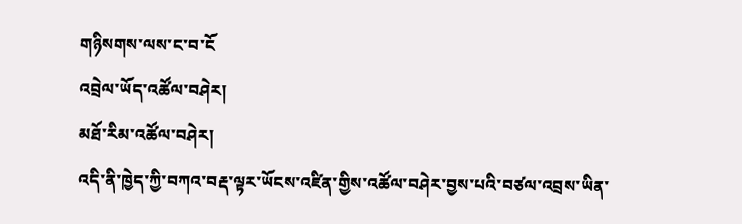གཉིསགས་ལས་ང་བ་ངོ
འབྲེལ་ཡོད་འཚོལ་བཤེར།
མཐོ་རིམ་འཚོལ་བཤེར།
འདི་ནི་ཁྱེད་ཀྱི་བཀའ་བརྡ་ལྟར་ཡོངས་འཛིན་གྱིས་འཚོལ་བཤེར་བྱས་པའི་བཙལ་འབྲས་ཡིན་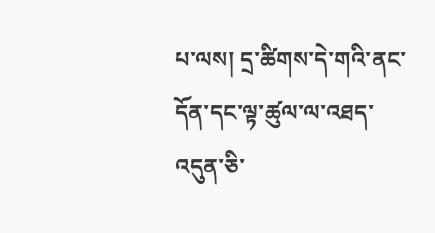པ་ལས། དྲ་ཚིགས་དེ་གའི་ནང་དོན་དང་ལྟ་ཚུལ་ལ་འཐད་འདུན་ཅི་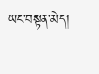ཡང་བསྟན་མེད།